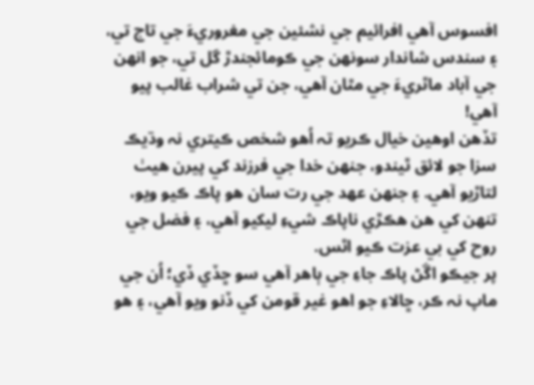افسوس آهي افرائيم جي نشئين جي مغروريءَ جي تاج تي، ۽ سندس شاندار سونهن جي ڪومائجندڙ گل تي، جو انهن جي آباد ماٿريءَ جي مٿان آهي، جن تي شراب غالب پيو آهي!
تڏهن اوهين خيال ڪريو تہ اُهو شخص ڪيتري نہ وڌيڪ سزا جو لائق ٿيندو، جنهن خدا جي فرزند کي پيرن هيٺ لتاڙيو آهي. ۽ جنهن عهد جي رت سان هو پاڪ ڪيو ويو، تنهن کي هن هڪڙي ناپاڪ شيءِ ليکيو آهي، ۽ فضل جي روح کي بي عزت ڪيو اٿس.
پر جيڪو اڱڻ پاڪ جاءِ جي ٻاهر آهي سو ڇڏي ڏي؛ اُن جي ماپ نہ ڪر، ڇالاءِ جو اهو غير قومن کي ڏنو ويو آهي، ۽ هو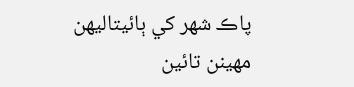پاڪ شهر کي ٻائيتاليهن مهينن تائين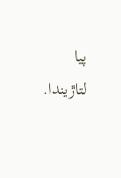پيا لتاڙيندا.